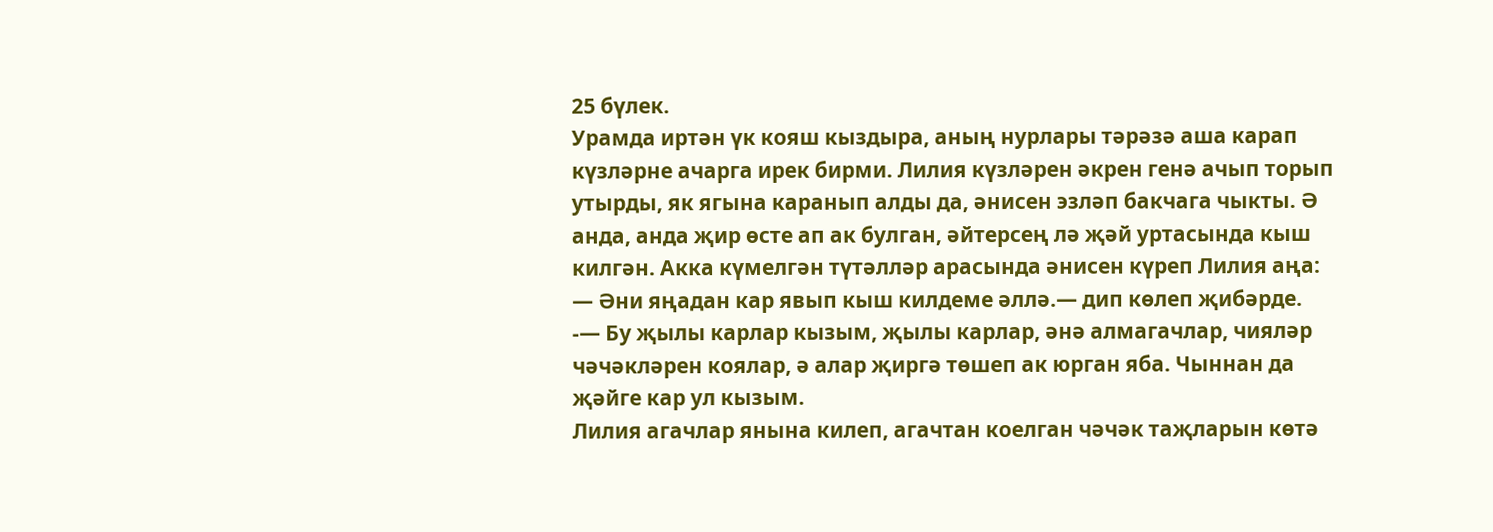25 бүлек.
Урамда иртән үк кояш кыздыра, аның нурлары тәрәзә аша карап күзләрне ачарга ирек бирми. Лилия күзләрен әкрен генә ачып торып утырды, як ягына каранып алды да, әнисен эзләп бакчага чыкты. Ә анда, анда җир өсте ап ак булган, әйтерсең лә җәй уртасында кыш килгән. Акка күмелгән түтәлләр арасында әнисен күреп Лилия аңа:
— Әни яңадан кар явып кыш килдеме әллә.— дип көлеп җибәрде.
-— Бу җылы карлар кызым, җылы карлар, әнә алмагачлар, чияләр чәчәкләрен коялар, ә алар җиргә төшеп ак юрган яба. Чыннан да җәйге кар ул кызым.
Лилия агачлар янына килеп, агачтан коелган чәчәк таҗларын көтә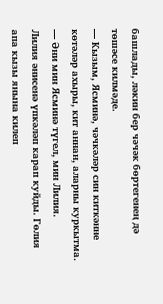башлады, ләкин бер чәчәк бөртегенең дә төшәсе килмәде.
— Кызым, Ясминә, чәчкәләр син киткәнне көтәләр ахыры, кит аннан, аларны куркытма.
— Әни мин Ясминә түгел, мин Лилия.
Лилия әнисенә үпкәләп карап куйды. Гөлия апа кызы янына килеп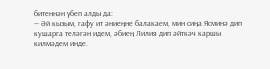битеннән үбеп алды да:
— Әй кызым, гафу ит әниеңне балакаем, мин сиңа Ясминә дип кушарга теләгән идем, әбиең Лилия дип әйткәч каршы килмәдем инде.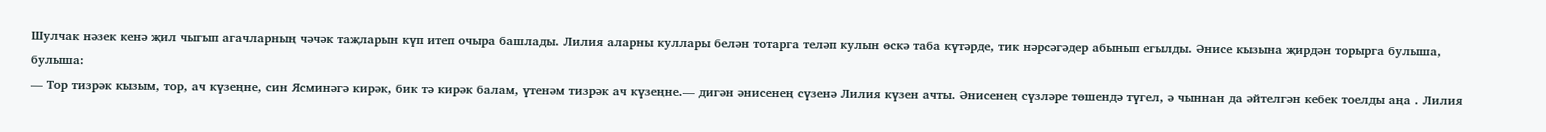Шулчак нәзек кенә җил чыгып агачларның чәчәк таҗларын күп итеп очыра башлады. Лилия аларны куллары белән тотарга теләп кулын өскә таба күтәрде, тик нәрсәгәдер абынып егылды. Әнисе кызына җирдән торырга булыша, булыша:
— Тор тизрәк кызым, тор, ач күзеңне, син Ясминәгә кирәк, бик тә кирәк балам, үтенәм тизрәк ач күзеңне.— дигән әнисенең сүзенә Лилия күзен ачты. Әнисенең сүзләре төшендә түгел, ә чыннан да әйтелгән кебек тоелды аңа . Лилия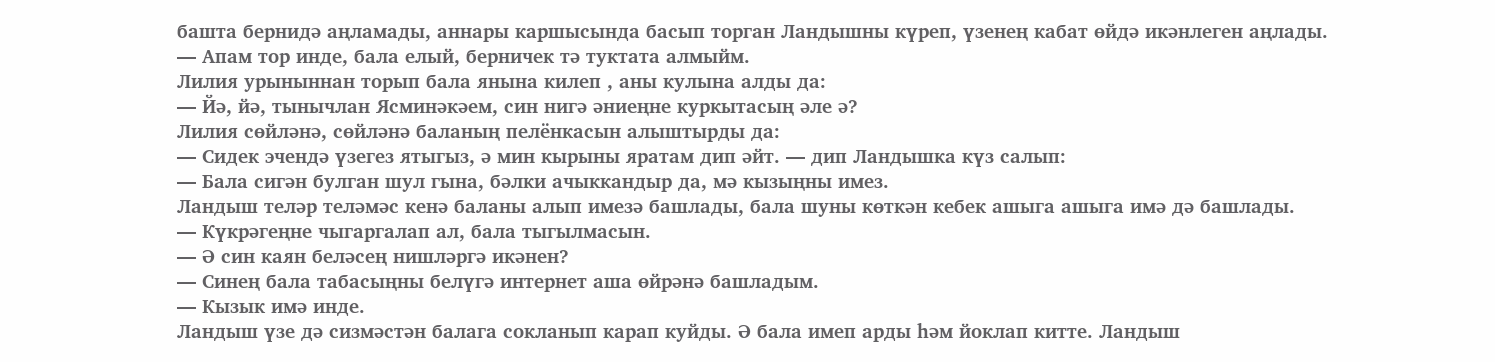башта бернидә аңламады, аннары каршысында басып торган Ландышны күреп, үзенең кабат өйдә икәнлеген аңлады.
— Апам тор инде, бала елый, берничек тә туктата алмыйм.
Лилия урыныннан торып бала янына килеп , аны кулына алды да:
— Йә, йә, тынычлан Ясминәкәем, син нигә әниеңне куркытасың әле ә?
Лилия сөйләнә, сөйләнә баланың пелёнкасын алыштырды да:
— Сидек эчендә үзегез ятыгыз, ә мин кырыны яратам дип әйт. — дип Ландышка күз салып:
— Бала сигән булган шул гына, бәлки ачыккандыр да, мә кызыңны имез.
Ландыш теләр теләмәс кенә баланы алып имезә башлады, бала шуны көткән кебек ашыга ашыга имә дә башлады.
— Күкрәгеңне чыгаргалап ал, бала тыгылмасын.
— Ә син каян беләсең нишләргә икәнен?
— Синең бала табасыңны белүгә интернет аша өйрәнә башладым.
— Кызык имә инде.
Ландыш үзе дә сизмәстән балага сокланып карап куйды. Ә бала имеп арды һәм йоклап китте. Ландыш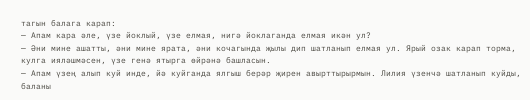тагын балага карап:
— Апам кара әле, үзе йоклый, үзе елмая, нигә йоклаганда елмая икән ул?
— Әни мине ашатты, әни мине ярата, әни кочагында җылы дип шатланып елмая ул. Ярый озак карап торма, кулга ияләшмәсен, үзе генә ятырга өйрәнә башласын.
— Апам үзең алып куй инде, йә куйганда ялгыш берәр җирен авырттырырмын. Лилия үзенчә шатланып куйды, баланы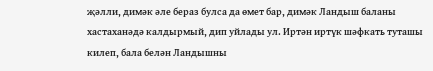җәлли, димәк әле бераз булса да өмет бар, димәк Ландыш баланы хастаханәдә калдырмый, дип уйлады ул. Иртән иртүк шәфкать туташы килеп, бала белән Ландышны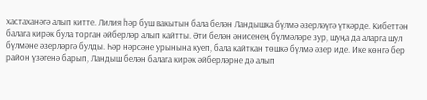хастаханәгә алып китте. Лилия һәр буш вакытын бала белән Ландышка бүлмә әзерләүгә үткәрде. Кибеттән балага кирәк була торган әйберләр алып кайтты. Әти белән әнисенең бүлмәләре зур, шуңа да аларга шул бүлмәне әзерләргә булды. Һәр нәрсәне урынына куеп, бала кайткан төшкә бүлмә әзер иде. Ике көнгә бер район үзәгенә барып, Ландыш белән балага кирәк әйберләрне дә алып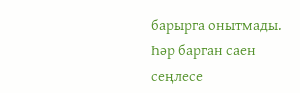барырга онытмады. Һәр барган саен сеңлесе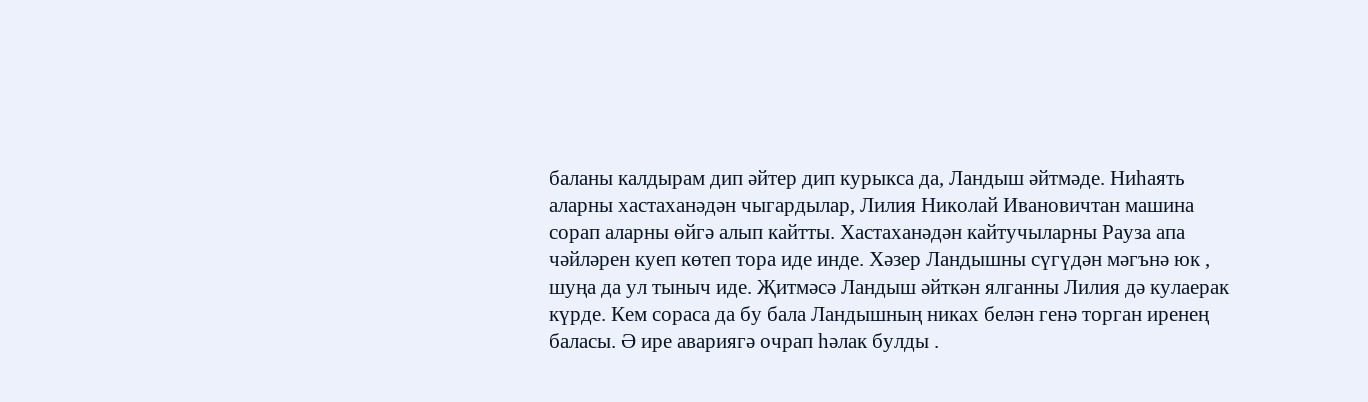баланы калдырам дип әйтер дип курыкса да, Ландыш әйтмәде. Ниһаять аларны хастаханәдән чыгардылар, Лилия Николай Ивановичтан машина сорап аларны өйгә алып кайтты. Хастаханәдән кайтучыларны Рауза апа чәйләрен куеп көтеп тора иде инде. Хәзер Ландышны сүгүдән мәгънә юк , шуңа да ул тыныч иде. Җитмәсә Ландыш әйткән ялганны Лилия дә кулаерак күрде. Кем сораса да бу бала Ландышның никах белән генә торган иренең баласы. Ә ире авариягә очрап һәлак булды .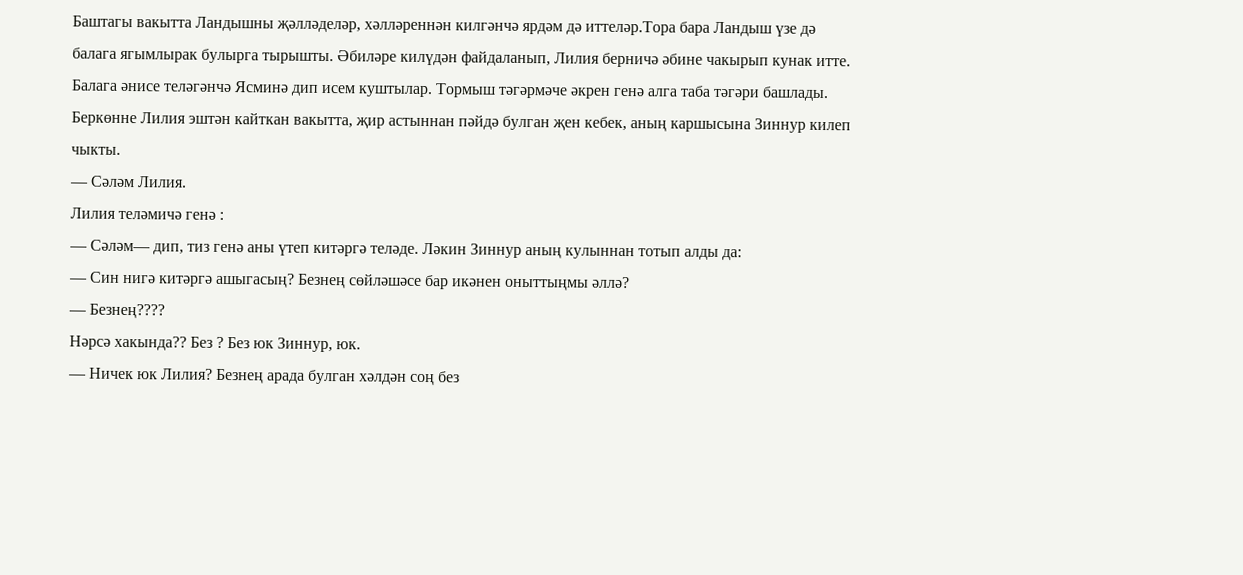Баштагы вакытта Ландышны җәлләделәр, хәлләреннән килгәнчә ярдәм дә иттеләр.Тора бара Ландыш үзе дә балага ягымлырак булырга тырышты. Әбиләре килүдән файдаланып, Лилия берничә әбине чакырып кунак итте. Балага әнисе теләгәнчә Ясминә дип исем куштылар. Тормыш тәгәрмәче әкрен генә алга таба тәгәри башлады. Беркөнне Лилия эштән кайткан вакытта, җир астыннан пәйдә булган җен кебек, аның каршысына Зиннур килеп чыкты.
— Сәләм Лилия.
Лилия теләмичә генә :
— Сәләм— дип, тиз генә аны үтеп китәргә теләде. Ләкин Зиннур аның кулыннан тотып алды да:
— Син нигә китәргә ашыгасың? Безнең сөйләшәсе бар икәнен оныттыңмы әллә?
— Безнең????
Нәрсә хакында?? Без ? Без юк Зиннур, юк.
— Ничек юк Лилия? Безнең арада булган хәлдән соң без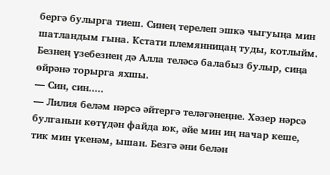бергә булырга тиеш. Синең терелеп эшкә чыгуыңа мин шатландым гына. Кстати племянницаң туды, котлыйм. Безнең үзебезнең дә Алла теләсә балабыз булыр, сиңа өйрәнә торырга яхшы.
— Син, син.....
— Лилия беләм нәрсә әйтергә теләгәнеңне. Хәзер нәрсә булганын көтүдән файда юк, әйе мин иң начар кеше, тик мин үкенәм, ышан. Безгә әни белән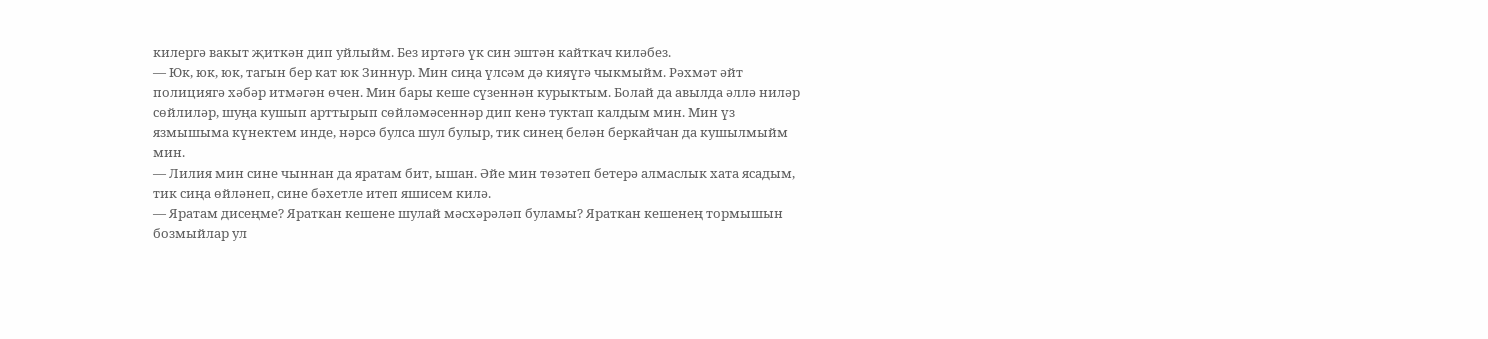килергә вакыт җиткән дип уйлыйм. Без иртәгә үк син эштән кайткач киләбез.
— Юк, юк, юк, тагын бер кат юк Зиннур. Мин сиңа үлсәм дә кияүгә чыкмыйм. Рәхмәт әйт полициягә хәбәр итмәгән өчен. Мин бары кеше сүзеннән курыктым. Болай да авылда әллә ниләр сөйлиләр, шуңа кушып арттырып сөйләмәсеннәр дип кенә туктап калдым мин. Мин үз язмышыма күнектем инде, нәрсә булса шул булыр, тик синең белән беркайчан да кушылмыйм мин.
— Лилия мин сине чыннан да яратам бит, ышан. Әйе мин төзәтеп бетерә алмаслык хата ясадым, тик сиңа өйләнеп, сине бәхетле итеп яшисем килә.
— Яратам дисеңме? Яраткан кешене шулай мәсхәрәләп буламы? Яраткан кешенең тормышын бозмыйлар ул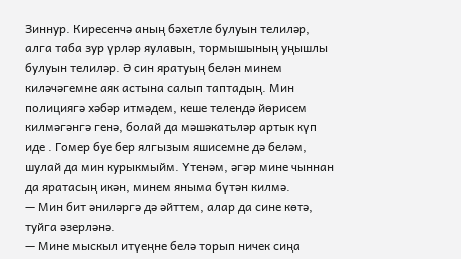Зиннур. Киресенчә аның бәхетле булуын телиләр, алга таба зур үрләр яулавын, тормышының уңышлы булуын телиләр. Ә син яратуың белән минем киләчәгемне аяк астына салып таптадың. Мин полициягә хәбәр итмәдем, кеше телендә йөрисем килмәгәнгә генә, болай да мәшәкатьләр артык күп иде . Гомер буе бер ялгызым яшисемне дә беләм, шулай да мин курыкмыйм. Үтенәм, әгәр мине чыннан да яратасың икән, минем яныма бүтән килмә.
— Мин бит әниләргә дә әйттем, алар да сине көтә, туйга әзерләнә.
— Мине мыскыл итүеңне белә торып ничек сиңа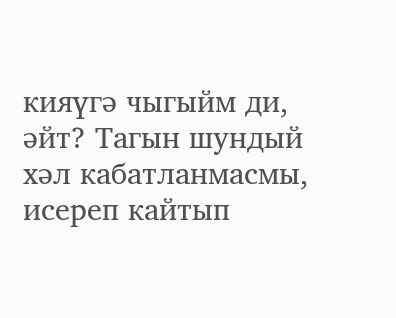кияүгә чыгыйм ди, әйт? Тагын шундый хәл кабатланмасмы, исереп кайтып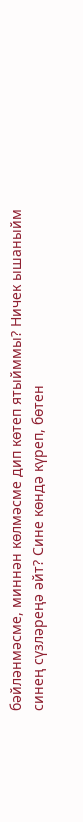бәйләнмәсме, миннән көлмәсме дип көтеп ятыйммы? Ничек ышаныйм синең сүзләреңә әйт? Сине көндә күреп, бөтен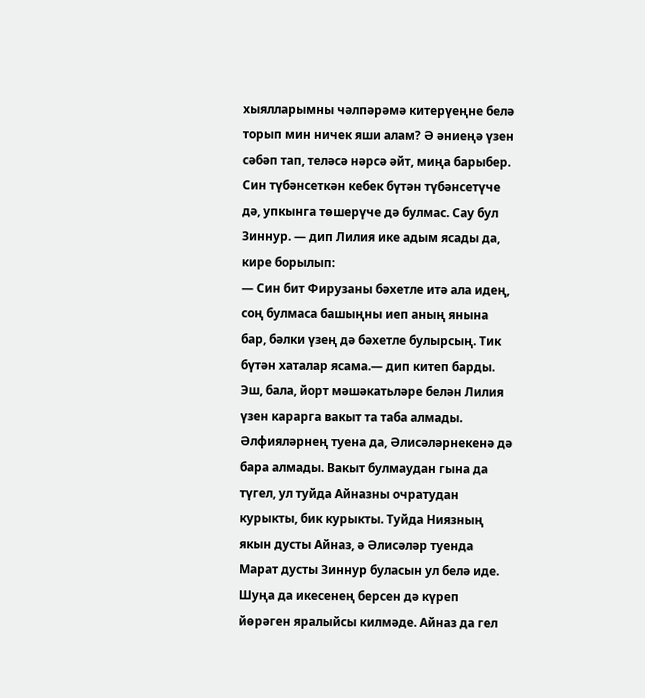хыялларымны чәлпәрәмә китерүеңне белә торып мин ничек яши алам? Ә әниеңә үзен сәбәп тап, теләсә нәрсә әйт, миңа барыбер. Син түбәнсеткән кебек бүтән түбәнсетүче дә, упкынга төшерүче дә булмас. Сау бул Зиннур. — дип Лилия ике адым ясады да, кире борылып:
— Син бит Фирузаны бәхетле итә ала идең, соң булмаса башыңны иеп аның янына бар, бәлки үзең дә бәхетле булырсың. Тик бүтән хаталар ясама.— дип китеп барды.
Эш, бала, йорт мәшәкатьләре белән Лилия үзен карарга вакыт та таба алмады. Әлфияләрнең туена да, Әлисәләрнекенә дә бара алмады. Вакыт булмаудан гына да түгел, ул туйда Айназны очратудан курыкты, бик курыкты. Туйда Ниязның якын дусты Айназ, ә Әлисәләр туенда Марат дусты Зиннур буласын ул белә иде. Шуңа да икесенең берсен дә күреп йөрәген яралыйсы килмәде. Айназ да гел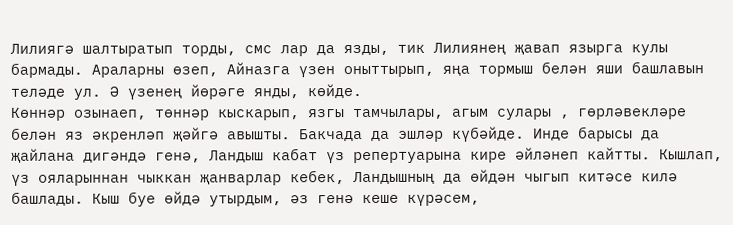Лилиягә шалтыратып торды, смс лар да язды, тик Лилиянең җавап язырга кулы бармады. Араларны өзеп, Айназга үзен оныттырып, яңа тормыш белән яши башлавын теләде ул. Ә үзенең йөрәге янды, көйде.
Көннәр озынаеп, төннәр кыскарып, язгы тамчылары, агым сулары , гөрләвекләре белән яз әкренләп җәйгә авышты. Бакчада да эшләр күбәйде. Инде барысы да җайлана дигәндә генә, Ландыш кабат үз репертуарына кире әйләнеп кайтты. Кышлап, үз ояларыннан чыккан җанварлар кебек, Ландышның да өйдән чыгып китәсе килә башлады. Кыш буе өйдә утырдым, әз генә кеше күрәсем,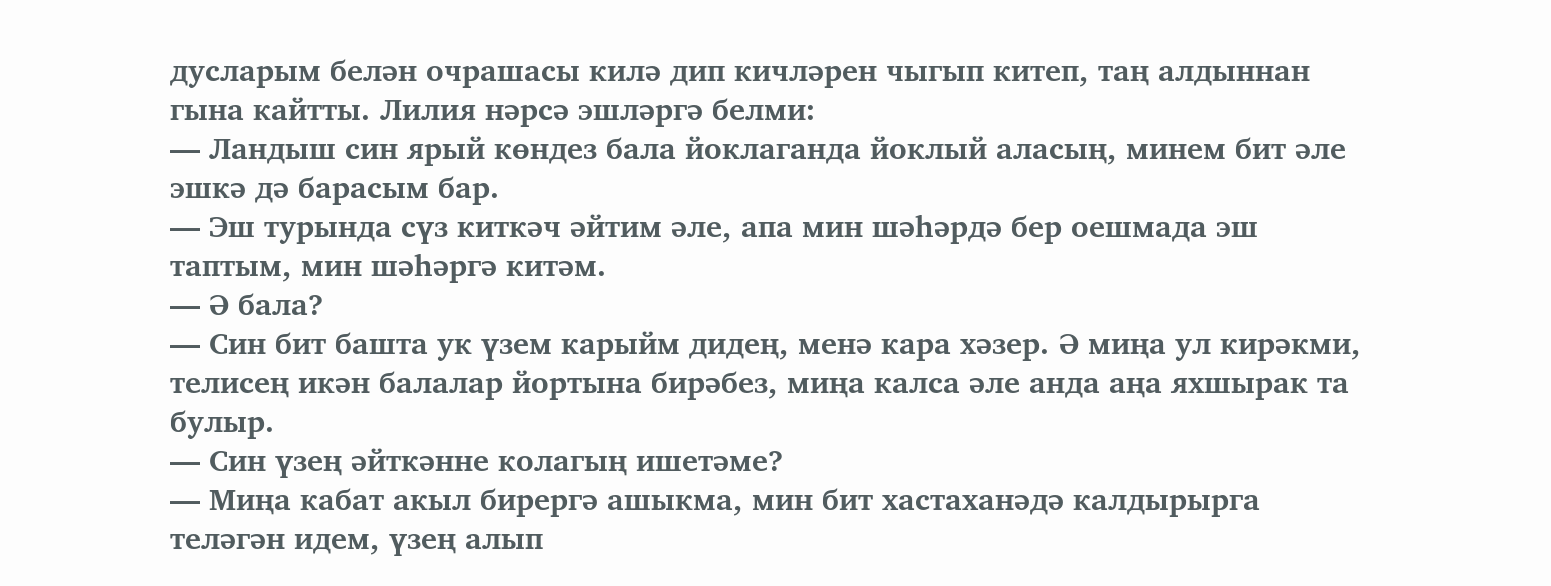дусларым белән очрашасы килә дип кичләрен чыгып китеп, таң алдыннан гына кайтты. Лилия нәрсә эшләргә белми:
— Ландыш син ярый көндез бала йоклаганда йоклый аласың, минем бит әле эшкә дә барасым бар.
— Эш турында сүз киткәч әйтим әле, апа мин шәһәрдә бер оешмада эш таптым, мин шәһәргә китәм.
— Ә бала?
— Син бит башта ук үзем карыйм дидең, менә кара хәзер. Ә миңа ул кирәкми, телисең икән балалар йортына бирәбез, миңа калса әле анда аңа яхшырак та булыр.
— Син үзең әйткәнне колагың ишетәме?
— Миңа кабат акыл бирергә ашыкма, мин бит хастаханәдә калдырырга теләгән идем, үзең алып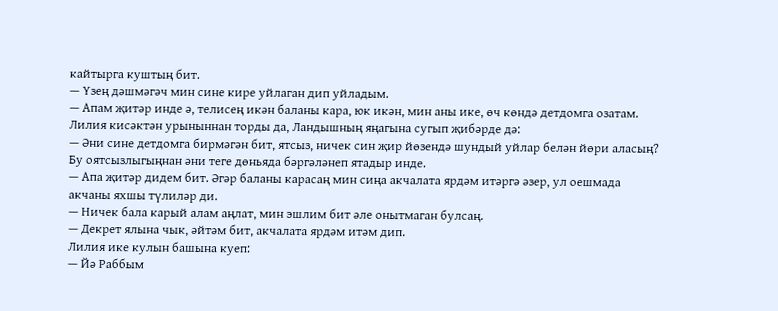кайтырга куштың бит.
— Үзең дәшмәгәч мин сине кире уйлаган дип уйладым.
— Апам җитәр инде ә, телисең икән баланы кара, юк икән, мин аны ике, өч көндә детдомга озатам.
Лилия кисәктән урыныннан торды да, Ландышның яңагына сугып җибәрде дә:
— Әни сине детдомга бирмәгән бит, ятсыз, ничек син җир йөзендә шундый уйлар белән йөри аласың? Бу оятсызлыгыңнан әни теге дөньяда бәргәләнеп ятадыр инде.
— Апа җитәр дидем бит. Әгәр баланы карасаң мин сиңа акчалата ярдәм итәргә әзер, ул оешмада акчаны яхшы түлиләр ди.
— Ничек бала карый алам аңлат, мин эшлим бит әле онытмаган булсаң.
— Декрет ялына чык, әйтәм бит, акчалата ярдәм итәм дип.
Лилия ике кулын башына куеп:
— Йә Раббым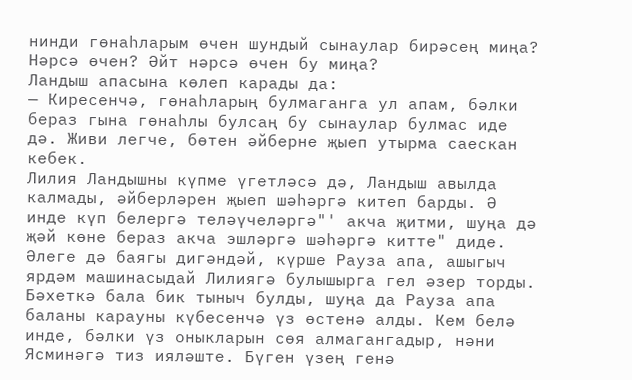нинди гөнаһларым өчен шундый сынаулар бирәсең миңа? Нәрсә өчен? Әйт нәрсә өчен бу миңа?
Ландыш апасына көлеп карады да:
— Киресенчә, гөнаһларың булмаганга ул апам, бәлки бераз гына гөнаһлы булсаң бу сынаулар булмас иде дә. Живи легче, бөтен әйберне җыеп утырма саескан кебек.
Лилия Ландышны күпме үгетләсә дә, Ландыш авылда калмады, әйберләрен җыеп шәһәргә китеп барды. Ә инде күп белергә теләүчеләргә"' акча җитми, шуңа дә җәй көне бераз акча эшләргә шәһәргә китте" диде. Әлеге дә баягы дигәндәй, күрше Рауза апа, ашыгыч ярдәм машинасыдай Лилиягә булышырга гел әзер торды. Бәхеткә бала бик тыныч булды, шуңа да Рауза апа баланы карауны күбесенчә үз өстенә алды. Кем белә инде, бәлки үз оныкларын сөя алмагангадыр, нәни Ясминәгә тиз ияләште. Бүген үзең генә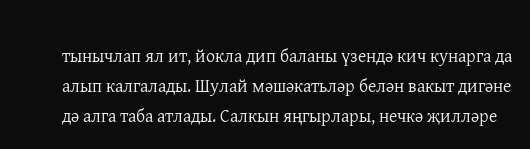тынычлап ял ит, йокла дип баланы үзендә кич кунарга да алып калгалады. Шулай мәшәкатьләр белән вакыт дигәне дә алга таба атлады. Салкын яңгырлары, нечкә җилләре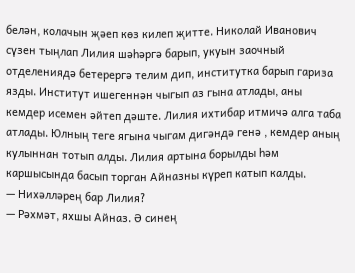белән, колачын җәеп көз килеп җитте. Николай Иванович сүзен тыңлап Лилия шәһәргә барып, укуын заочный отделениядә бетерергә телим дип, институтка барып гариза язды. Институт ишегеннән чыгып аз гына атлады, аны кемдер исемен әйтеп дәште. Лилия ихтибар итмичә алга таба атлады. Юлның теге ягына чыгам дигәндә генә , кемдер аның кулыннан тотып алды. Лилия артына борылды һәм каршысында басып торган Айназны күреп катып калды.
— Нихәлләрең бар Лилия?
— Рәхмәт, яхшы Айназ. Ә синең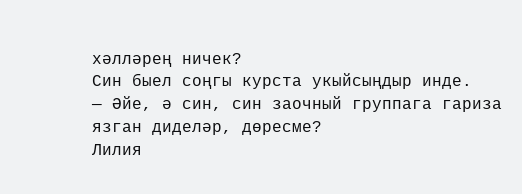хәлләрең ничек?
Син быел соңгы курста укыйсыңдыр инде.
— Әйе, ә син, син заочный группага гариза язган диделәр, дөресме?
Лилия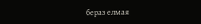бераз елмая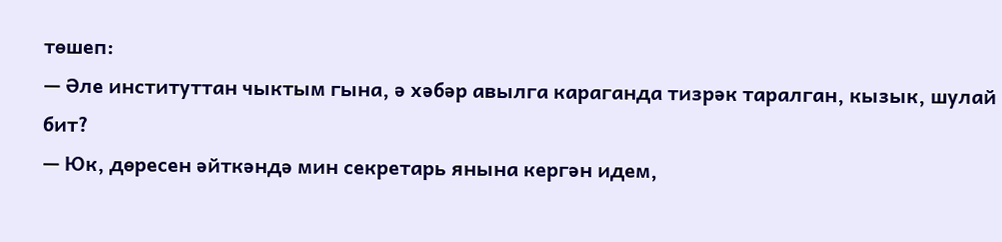төшеп:
— Әле институттан чыктым гына, ә хәбәр авылга караганда тизрәк таралган, кызык, шулай бит?
— Юк, дөресен әйткәндә мин секретарь янына кергән идем,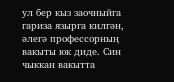ул бер кыз заочныйга гариза язырга килгән, әлегә профессорның вакыты юк диде. Син чыккан вакытта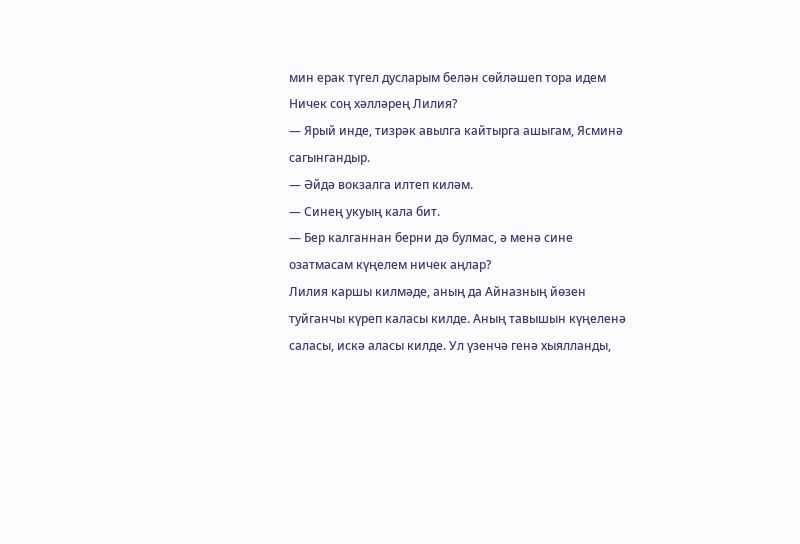мин ерак түгел дусларым белән сөйләшеп тора идем
Ничек соң хәлләрең Лилия?
— Ярый инде, тизрәк авылга кайтырга ашыгам, Ясминә сагынгандыр.
— Әйдә вокзалга илтеп киләм.
— Синең укуың кала бит.
— Бер калганнан берни дә булмас, ә менә сине озатмасам күңелем ничек аңлар?
Лилия каршы килмәде, аның да Айназның йөзен туйганчы күреп каласы килде. Аның тавышын күңеленә саласы, искә аласы килде. Ул үзенчә генә хыялланды,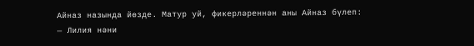Айназ назында йөзде. Матур уй, фикерләреннән аны Айназ бүлеп:
— Лилия нәни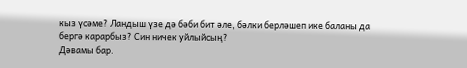кыз үсәме? Ландыш үзе дә бәби бит әле, бәлки берләшеп ике баланы да бергә карарбыз? Син ничек уйлыйсың?
Дәвамы бар.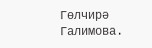Гөлчирә Галимова.